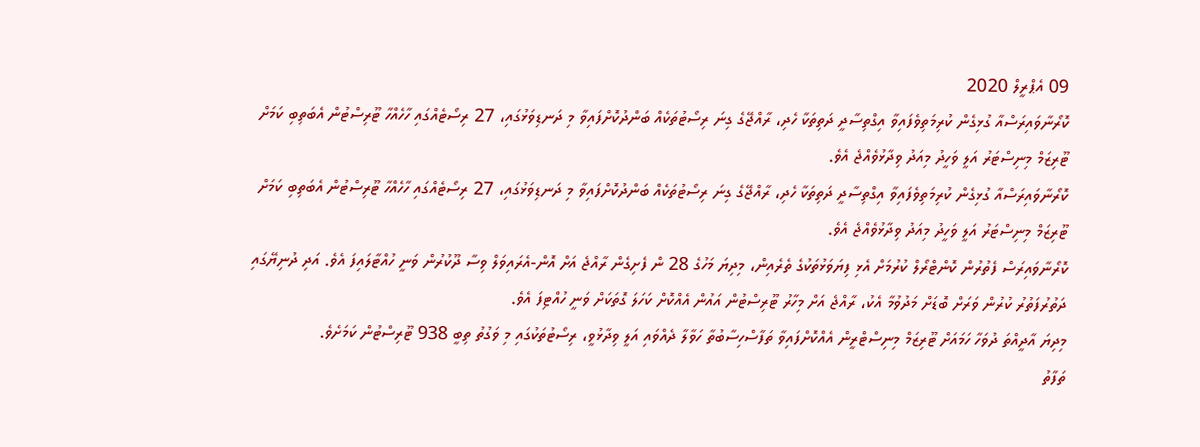09 އެޕްރީލް 2020
ކޮރޯނާވައިރަސްއާ ގުޅިގެން ކުރިމަތިވެފައިވާ އިގްތިސާދީ ދަތިތަކާ ހެދި، ރާއްޖޭގެ ގިނަ ރިސޯޓުތަކެއް ބަންދުކޮށްފައިވާ މި ދަނޑިވަޅުގައި، 27 ރިސޯޓެއްގައި ހާހެއްހާ ޓޫރިސްޓުން އެބަތިބި ކަމަށް ޓޫރިޒަމް މިނިސްޓަރު އަލީ ވަހީދު މިއަދު ވިދާޅުވެއްޖެ އެވެ.
ކޮރޯނާވައިރަސްއާ ގުޅިގެން ކުރިމަތިވެފައިވާ އިގްތިސާދީ ދަތިތަކާ ހެދި، ރާއްޖޭގެ ގިނަ ރިސޯޓުތަކެއް ބަންދުކޮށްފައިވާ މި ދަނޑިވަޅުގައި، 27 ރިސޯޓެއްގައި ހާހެއްހާ ޓޫރިސްޓުން އެބަތިބި ކަމަށް ޓޫރިޒަމް މިނިސްޓަރު އަލީ ވަހީދު މިއަދު ވިދާޅުވެއްޖެ އެވެ.
ކޮރޯނާވައިރަސް ފެތުރުން ކޮންޓްރޯލް ކުރުމަށް އެޅި ފިޔަވަޅުތަކުގެ ތެރެއިން، މިދިޔަ މަހުގެ 28 ން ފެށިގެން ރާއްޖެ އަށް އޮން-އެރައިވަލް ވިސާ ދޫކުރުން ވަނީ ހުއްޓާލައިފަ އެވެ. އަދި ދުނިޔޭގައި ދަތުރުފަތުރު ކުރުން ވަރަށް ބޮޑަށް މަދުވުމާ އެކު، ރާއްޖެ އަށް މިހާރު ޓޫރިސްޓުން އައުން އެއްކޮށް ކަހަލަ ގޮތަކަށް ވަނީ ހުއްޓިފަ އެވެ.
މިދިޔަ އާދީއްތަ ދުވަހާ ހަމައަށް ޓޫރިޒަމް މިނިސްޓްރީން އެއްކޮށްފައިވާ ތަފާސްހިސާބުތާ ހަވާލާ ދެއްވައި އަލީ ވިދާޅުވީ، ރިސޯޓުތަކުގައި މި ވަގުތު ތިބީ 938 ޓޫރިސްޓުން ކަމަށެވެ.
ތަފާތު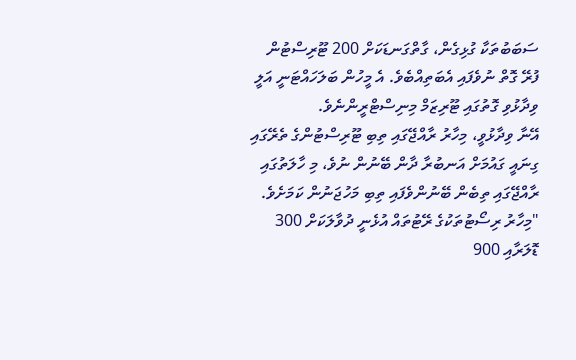ސަބަބުތަކާ ގުޅިގެން، ގާތްގަނޑަކަށް 200 ޓޫރިސްޓުން ފުރޭ ގޮތް ނުވެފައި އެބަތިއްބެވެ. އެ މީހުން ބަލަހައްޓަނީ އަލީ ވިދާޅުވި ގޮތުގައި ޓޫރިޒަމް މިނިސްޓްރީންނެވެ.
އޭނާ ވިދާޅުވީ، މިހާރު ރާއްޖޭގައި ތިބި ޓޫރިސްޓުންގެ ތެރޭގައި ގިނައީ ގައުމަށް އަނބުރާ ދާން ބޭނުން ނުވެ، މި ހާލަތުގައި ރާއްޖޭގައި ތިބެން ބޭނުންވެފައި ތިބި މަހުޖަނުން ކަމަށެވެ.
"މިހާރު ރިސޯޓުތަކުގެ ރޭޓުތައް އުޅެނީ ދުވާލަކަށް 300 ޑޮލަރާއި 900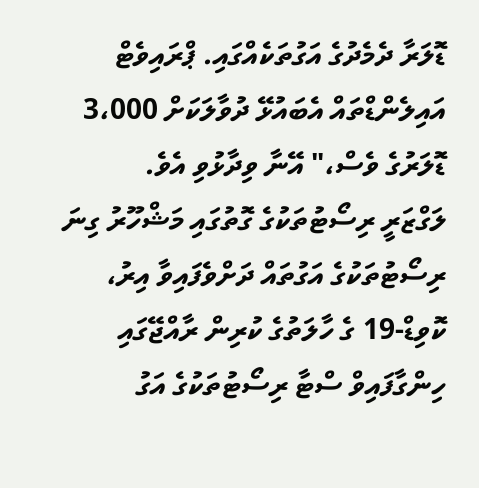ޑޮލަރާ ދެމެދުގެ އަގުތަކެއްގައި. ޕްރައިވެޓް އައިލެންޑްތައް އެބައުޅޭ ދުވާލަކަށް 3،000 ޑޮލަރުގެ ވެސް،" އޭނާ ވިދާޅުވި އެވެ.
ލަގްޒަރީ ރިސޯޓުތަކުގެ ގޮތުގައި މަޝްހޫރު ގިނަ ރިސޯޓުތަކުގެ އަގުތައް ދަށްވެފައިވާ އިރު، ކޮވިޑް-19 ގެ ހާލަތުގެ ކުރިން ރާއްޖޭގައި ހިންގާފައިވް ސްޓާ ރިސޯޓުތަކުގެ އަގު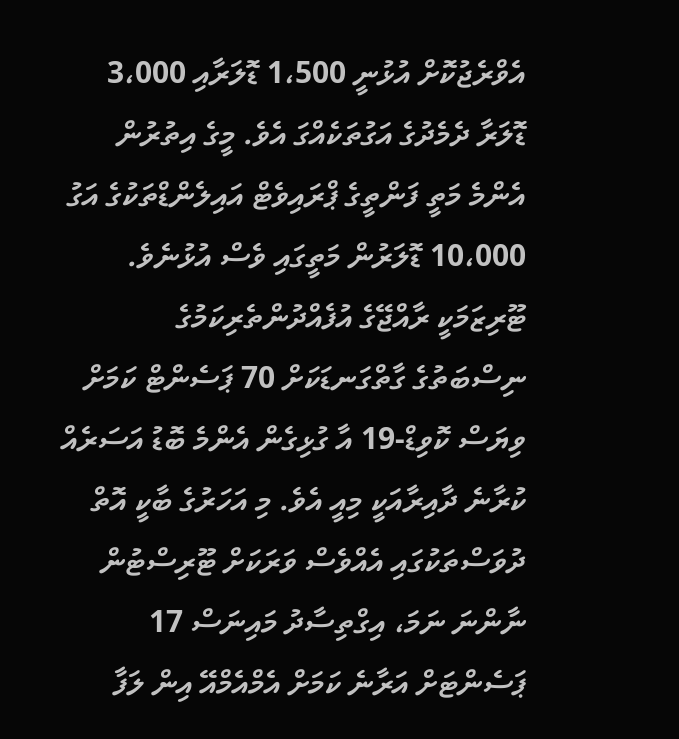އެވްރެޖުކޮށް އުޅުނީ 1،500 ޑޮލަރާއި 3،000 ޑޮލަރާ ދެމެދުގެ އަގުތަކެއްގަ އެވެ. މީގެ އިތުރުން އެންމެ މަތީ ފަންތީގެ ޕްރައިވެޓް އައިލެންޑްތަކުގެ އަގު 10،000 ޑޮލަރުން މަތީގައި ވެސް އުޅުނެވެ.
ޓޫރިޒަމަކީ ރާއްޖޭގެ އުފެއްދުންތެރިކަމުގެ ނިސްބަތުގެ ގާތްގަނޑަކަށް 70 ޕަސެންޓް ކަމަށް ވިޔަސް ކޮވިޑް-19 އާ ގުޅިގެން އެންމެ ބޮޑު އަސަރެއް ކުރާނެ ދާއިރާއަކީ މިއީ އެވެ. މި އަހަރުގެ ބާކީ އޮތް ދުވަސްތަކުގައި އެއްވެސް ވަރަކަށް ޓޫރިސްޓުން ނާންނަ ނަމަ، އިގްތިސާދު މައިނަސް 17 ޕަސެންޓަށް އަރާނެ ކަމަށް އެމްއެމްއޭ އިން ލަފާ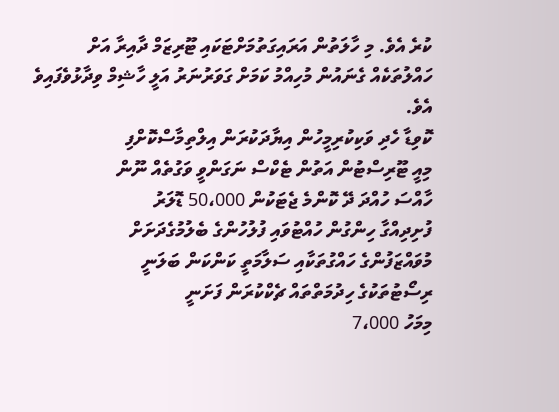ކުރެ އެވެ. މި ހާލަތުން އަރައިގަތުމަށްޓަކައި ޓޫރިޒަމް ދާއިރާ އަށް ހައްލުތަކެއް ގެނައުން މުހިއްމު ކަމަށް ގަވަރުނަރު އަލީ ހާޝިމް ވިދާޅުވެފައިވެ އެވެ.
ކޮވިޑާ ހެދި ވަކިކުރިމީހުން އިޔާދަކުރަން އިލްތިމާސްކޮށްފި
މިއީ ޓޫރިސްޓުން އަތުން ޓެކްސް ނަގަންވީ ވަގުތެއް ނޫން
ހާއްސަ ހުއްދަ ދޭ ކޮންމެ ޖެޓަކުން 50،000 ޑޮލަރު
ފުށިދިއްގާ ހިންގުން ހުއްޓުވައި ފުލުހުންގެ ބެލުމުގެދަށަށް
މުވައްޒަފުންގެ ހައްގުތަކާއި ސަލާމަތީ ކަންކަން ބަލަނީ
ރިސޯޓުތަކުގެ ހިދުމަތްތައް ޗެކްކުރަން ފަށަނީ
މިމަހު 7،000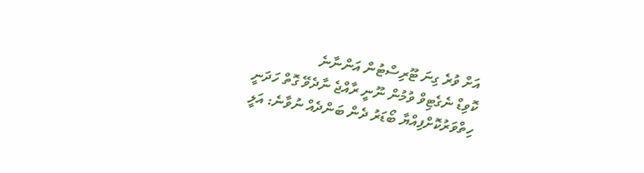އަށް ވުރެ ގިނަ ޓޫރިސްޓުން އަންނާނެ
ކޮވިޑް ނެގެޓިވް ވުމުން ނޫނީ ރާއްޖެ ނާދެވޭ ގޮތް ހަދަނީ
ހިތްވަރުކޮށްފިއްޔާ ބޯޑަރު ދެން ބަންދެއް ނުވާނެ: އަލީ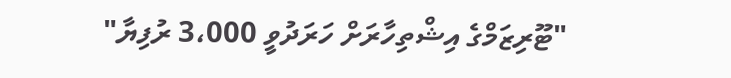"ޓޫރިޒަމްގެ އިޝްތިހާރަށް ހަރަދުވީ 3،000 ރުފިޔާ"